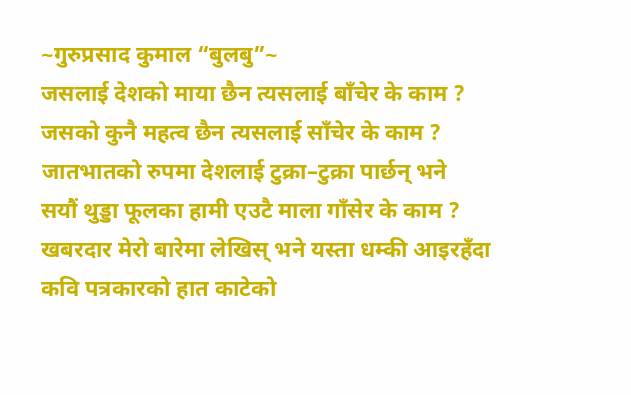~गुरुप्रसाद कुमाल “बुलबु”~
जसलाई देशको माया छैन त्यसलाई बाँचेर के काम ?
जसको कुनै महत्व छैन त्यसलाई साँचेर के काम ?
जातभातको रुपमा देशलाई टुक्रा–टुक्रा पार्छन् भने
सयौं थुड्डा फूलका हामी एउटै माला गाँसेर के काम ?
खबरदार मेरो बारेमा लेखिस् भने यस्ता धम्की आइरहँदा
कवि पत्रकारको हात काटेको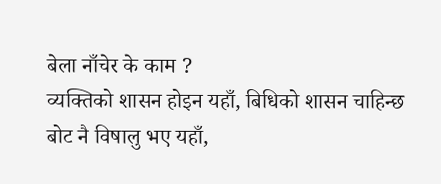बेला नाँचेर के काम ?
व्यक्तिको शासन होइन यहाँ, बिधिको शासन चाहिन्छ
बोट नै विषालु भए यहाँ,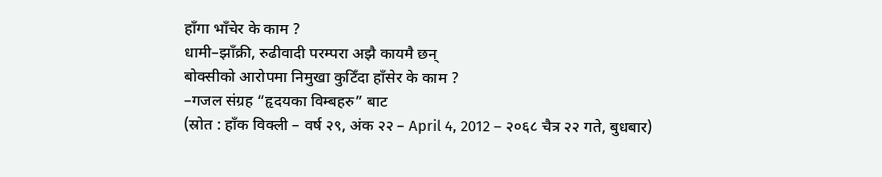हाँगा भाँचेर के काम ?
धामी–झाँक्री, रुढीवादी परम्परा अझै कायमै छन्
बोक्सीको आरोपमा निमुखा कुटिँदा हाँसेर के काम ?
–गजल संग्रह “हृदयका विम्बहरु” बाट
(स्रोत : हाँक विक्ली – वर्ष २९, अंक २२ – April 4, 2012 – २०६८ चैत्र २२ गते, बुधबार)